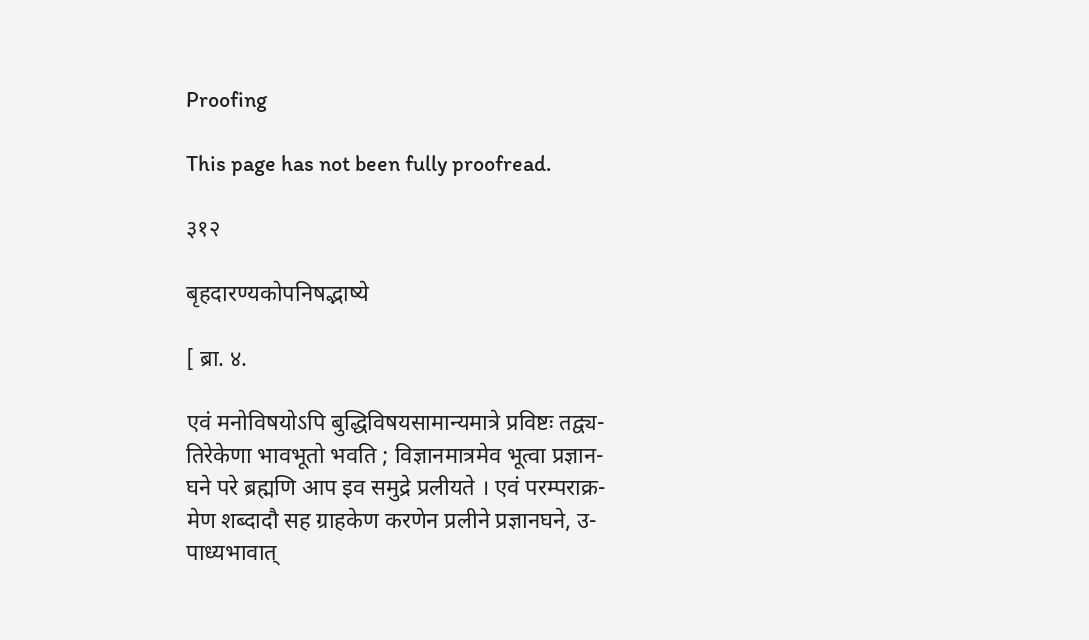Proofing

This page has not been fully proofread.

३१२

बृहदारण्यकोपनिषद्भाष्ये

[ ब्रा. ४.

एवं मनोविषयोऽपि बुद्धिविषयसामान्यमात्रे प्रविष्टः तद्व्य-
तिरेकेणा भावभूतो भवति ; विज्ञानमात्रमेव भूत्वा प्रज्ञान-
घने परे ब्रह्मणि आप इव समुद्रे प्रलीयते । एवं परम्पराक्र-
मेण शब्दादौ सह ग्राहकेण करणेन प्रलीने प्रज्ञानघने, उ-
पाध्यभावात्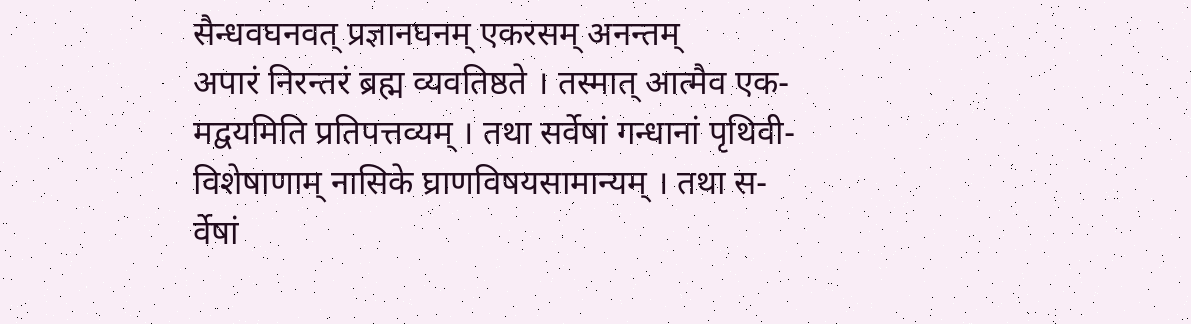सैन्धवघनवत् प्रज्ञानघनम् एकरसम् अनन्तम्
अपारं निरन्तरं ब्रह्म व्यवतिष्ठते । तस्मात् आत्मैव एक-
मद्वयमिति प्रतिपत्तव्यम् । तथा सर्वेषां गन्धानां पृथिवी-
विशेषाणाम् नासिके घ्राणविषयसामान्यम् । तथा स-
र्वेषां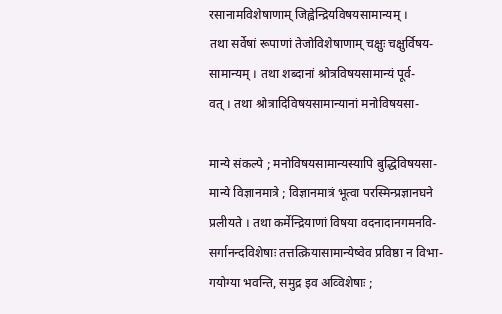रसानामविशेषाणाम् जिह्वेन्द्रियविषयसामान्यम् ।
तथा सर्वेषां रूपाणां तेजोविशेषाणाम् चक्षुः चक्षुर्विषय-
सामान्यम् । तथा शब्दानां श्रोत्रविषयसामान्यं पूर्व-
वत् । तथा श्रोत्रादिविषयसामान्यानां मनोविषयसा-

मान्ये संकल्पे ; मनोविषयसामान्यस्यापि बुद्धिविषयसा-
मान्ये विज्ञानमात्रे ; विज्ञानमात्रं भूत्वा परस्मिन्प्रज्ञानघने
प्रलीयते । तथा कर्मेन्द्रियाणां विषया वदनादानगमनवि-
सर्गानन्दविशेषाः तत्तत्क्रियासामान्येष्वेव प्रविष्ठा न विभा-
गयोग्या भवन्ति, समुद्र इव अव्विशेषाः ;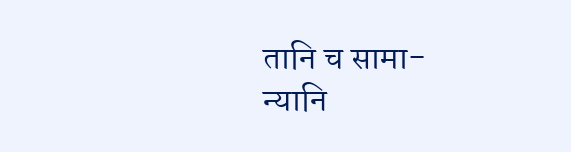तानि च सामा-
न्यानि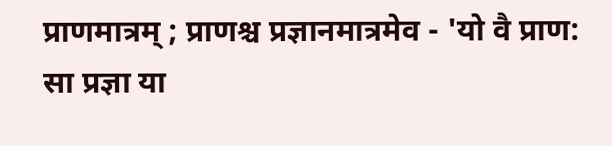प्राणमात्रम् ; प्राणश्च प्रज्ञानमात्रमेव - 'यो वै प्राण:
सा प्रज्ञा या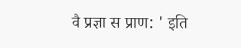वै प्रज्ञा स प्राण: ' इति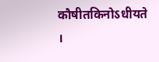कौषीतकिनोऽधीयते ।